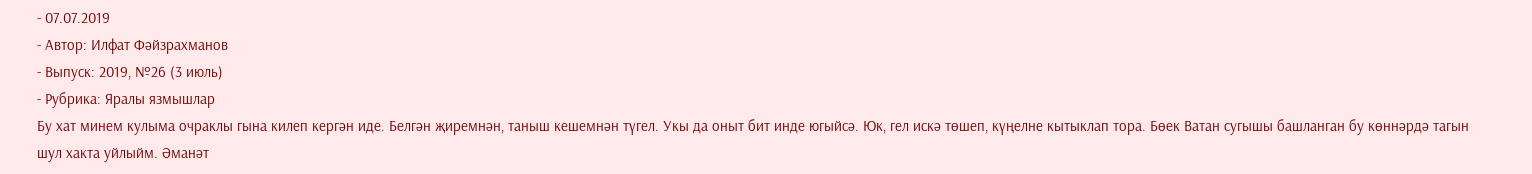- 07.07.2019
- Автор: Илфат Фәйзрахманов
- Выпуск: 2019, №26 (3 июль)
- Рубрика: Яралы язмышлар
Бу хат минем кулыма очраклы гына килеп кергән иде. Белгән җиремнән, таныш кешемнән түгел. Укы да оныт бит инде югыйсә. Юк, гел искә төшеп, күңелне кытыклап тора. Бөек Ватан сугышы башланган бу көннәрдә тагын шул хакта уйлыйм. Әманәт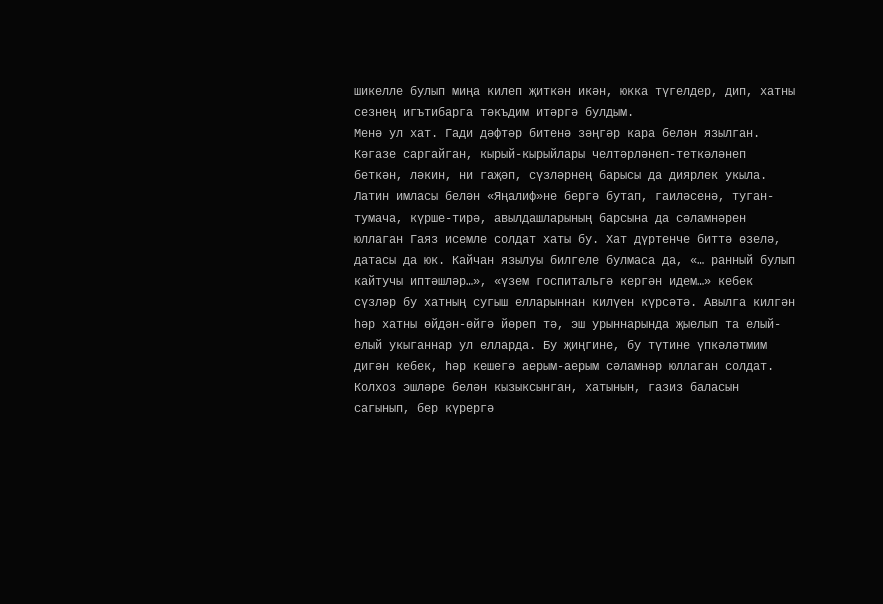шикелле булып миңа килеп җиткән икән, юкка түгелдер, дип, хатны сезнең игътибарга тәкъдим итәргә булдым.
Менә ул хат. Гади дәфтәр битенә зәңгәр кара белән язылган. Кәгазе саргайган, кырый-кырыйлары челтәрләнеп-теткәләнеп беткән, ләкин, ни гаҗәп, сүзләрнең барысы да диярлек укыла. Латин имласы белән «Яңалиф»не бергә бутап, гаиләсенә, туган-тумача, күрше-тирә, авылдашларының барсына да сәламнәрен юллаган Гаяз исемле солдат хаты бу. Хат дүртенче биттә өзелә, датасы да юк. Кайчан язылуы билгеле булмаса да, «… ранный булып кайтучы иптәшләр…», «үзем госпитальгә кергән идем…» кебек сүзләр бу хатның сугыш елларыннан килүен күрсәтә. Авылга килгән һәр хатны өйдән-өйгә йөреп тә, эш урыннарында җыелып та елый-елый укыганнар ул елларда. Бу җиңгине, бу түтине үпкәләтмим дигән кебек, һәр кешегә аерым-аерым сәламнәр юллаган солдат. Колхоз эшләре белән кызыксынган, хатынын, газиз баласын сагынып, бер күрергә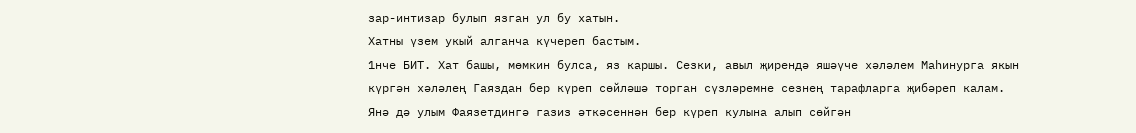зар-интизар булып язган ул бу хатын.
Хатны үзем укый алганча күчереп бастым.
1нче БИТ. Хат башы, мөмкин булса, яз каршы. Сезки, авыл җирендә яшәүче хәләлем Маһинурга якын күргән хәләлең Гаяздан бер күреп сөйләшә торган сүзләремне сезнең тарафларга җибәреп калам. Янә дә улым Фаязетдингә газиз әткәсеннән бер күреп кулына алып сөйгән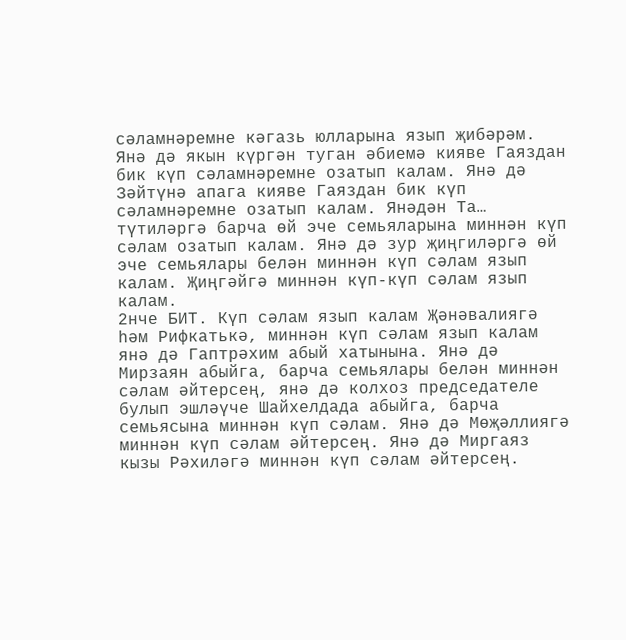сәламнәремне кәгазь юлларына язып җибәрәм. Янә дә якын күргән туган әбиемә кияве Гаяздан бик күп сәламнәремне озатып калам. Янә дә Зәйтүнә апага кияве Гаяздан бик күп сәламнәремне озатып калам. Янәдән Та… түтиләргә барча өй эче семьяларына миннән күп сәлам озатып калам. Янә дә зур җиңгиләргә өй эче семьялары белән миннән күп сәлам язып калам. Җиңгәйгә миннән күп-күп сәлам язып калам.
2нче БИТ. Күп сәлам язып калам Җәнәвалиягә һәм Рифкатькә, миннән күп сәлам язып калам янә дә Гаптрәхим абый хатынына. Янә дә Мирзаян абыйга, барча семьялары белән миннән сәлам әйтерсең, янә дә колхоз председателе булып эшләүче Шайхелдада абыйга, барча семьясына миннән күп сәлам. Янә дә Мөҗәллиягә миннән күп сәлам әйтерсең. Янә дә Миргаяз кызы Рәхиләгә миннән күп сәлам әйтерсең.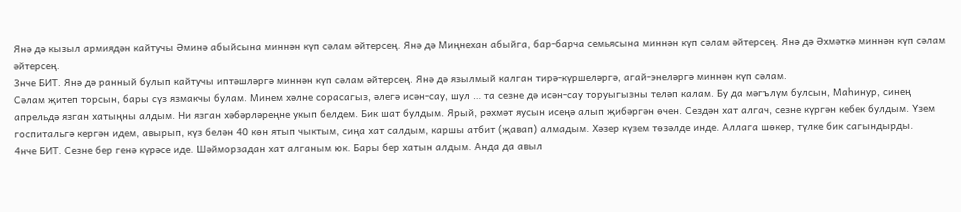Янә дә кызыл армиядән кайтучы Әминә абыйсына миннән күп сәлам әйтерсең. Янә дә Миңнехан абыйга, бар-барча семьясына миннән күп сәлам әйтерсең. Янә дә Әхмәткә миннән күп сәлам әйтерсең.
3нче БИТ. Янә дә ранный булып кайтучы иптәшләргә миннән күп сәлам әйтерсең. Янә дә язылмый калган тирә-күршеләргә, агай-энеләргә миннән күп сәлам.
Сәлам җитеп торсын, бары сүз язмакчы булам. Минем хәлне сорасагыз, әлегә исән-сау, шул … та сезне дә исән-сау торуыгызны теләп калам. Бу да мәгълүм булсын, Маһинур, синең апрельдә язган хатыңны алдым. Ни язган хәбәрләреңне укып белдем. Бик шат булдым. Ярый, рәхмәт яусын исеңә алып җибәргән өчен. Сездән хат алгач, сезне күргән кебек булдым. Үзем госпитальгә кергән идем, авырып, күз белән 40 көн ятып чыктым, сиңа хат салдым, каршы атбит (җавап) алмадым. Хәзер күзем төзәлде инде. Аллага шөкер, түлке бик сагындырды.
4нче БИТ. Сезне бер генә күрәсе иде. Шәйморзадан хат алганым юк. Бары бер хатын алдым. Анда да авыл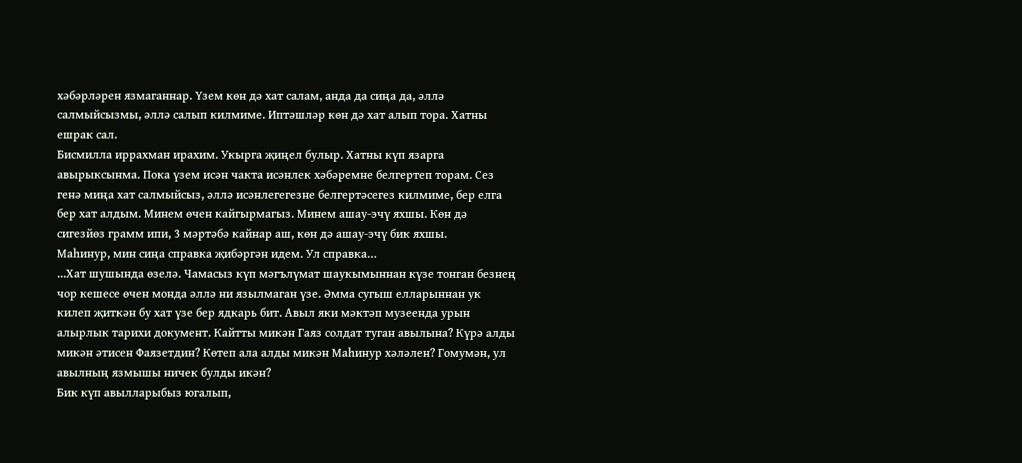хәбәрләрен язмаганнар. Үзем көн дә хат салам, анда да сиңа да, әллә салмыйсызмы, әллә салып килмиме. Иптәшләр көн дә хат алып тора. Хатны ешрак сал.
Бисмилла иррахман ирахим. Укырга җиңел булыр. Хатны күп язарга авырыксынма. Пока үзем исән чакта исәнлек хәбәремне белгертеп торам. Сез генә миңа хат салмыйсыз, әллә исәнлегегезне белгертәсегез килмиме, бер елга бер хат алдым. Минем өчен кайгырмагыз. Минем ашау-эчү яхшы. Көн дә сигезйөз грамм ипи, 3 мәртәбә кайнар аш, көн дә ашау-эчү бик яхшы.
Маһинур, мин сиңа справка җибәргән идем. Ул справка…
...Хат шушында өзелә. Чамасыз күп мәгълүмат шаукымыннан күзе тонган безнең чор кешесе өчен монда әллә ни язылмаган үзе. Әмма сугыш елларыннан ук килеп җиткән бу хат үзе бер ядкарь бит. Авыл яки мәктәп музеенда урын алырлык тарихи документ. Кайтты микән Гаяз солдат туган авылына? Күрә алды микән әтисен Фаязетдин? Көтеп ала алды микән Маһинур хәләлен? Гомумән, ул авылның язмышы ничек булды икән?
Бик күп авылларыбыз югалып,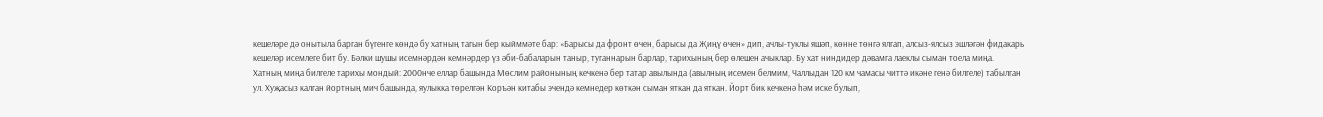кешеләре дә онытыла барган бүгенге көндә бу хатның тагын бер кыйммәте бар: «Барысы да фронт өчен, барысы да Җиңү өчен» дип, ачлы-туклы яшәп, көнне төнгә ялгап, алсыз-ялсыз эшләгән фидакарь кешеләр исемлеге бит бу. Бәлки шушы исемнәрдән кемнәрдер үз әби-бабаларын таныр, туганнарын барлар, тарихының бер өлешен ачыклар. Бу хат ниндидер дәвамга лаеклы сыман тоела миңа.
Хатның миңа билгеле тарихы мондый: 2000нче еллар башында Мөслим районының кечкенә бер татар авылында (авылның исемен белмим, Чаллыдан 120 км чамасы читтә икәне генә билгеле) табылган ул. Хуҗасыз калган йортның мич башында, яулыкка төрелгән Коръән китабы эчендә кемнедер көткән сыман яткан да яткан. Йорт бик кечкенә һәм иске булып,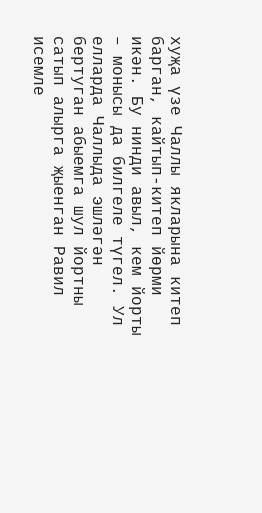хуҗа үзе Чаллы якларына китеп барган, кайтып-китеп йөрми икән. Бу нинди авыл, кем йорты – монысы да билгеле түгел. Ул елларда Чаллыда эшләгән бертуган абыемга шул йортны сатып алырга җыенган Равил исемле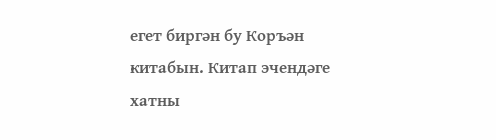егет биргән бу Коръән китабын. Китап эчендәге хатны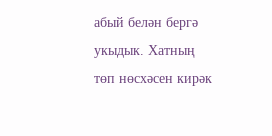абый белән бергә укыдык. Хатның төп нөсхәсен кирәк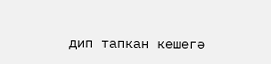дип тапкан кешегә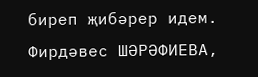биреп җибәрер идем.
Фирдәвес ШӘРӘФИЕВА,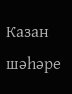Казан шәһәре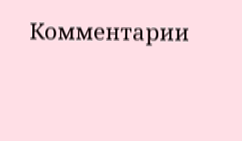Комментарии